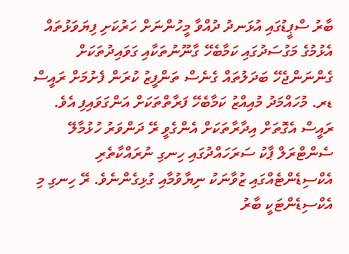ބާރު ސްޕީޑުގައި އުޅަނދު ދުއްވާ މީހުންނަށް ހަރުކަށި ފިޔަވަޅުތައް އެޅުމުގެ މަގުސަދުގައި ކަމާބެހޭ ގާނޫނުތަކާއި ގަވައިދުތަކަށް ގެންނަންޖެހޭ ބަދަލުތައް ގެނެސް ތަންފީޒު ކުރަން ފެށުމަށް ރައީސް ޑރ. މުހައްމަދު މުއިއްޒު ކަމާބެހޭ ފަރާތްތަކަށް އަންގަވައިފި އެވެ.
ރައީސް އެގޮތަށް އިދާރާތަކަށް އެންގެވީ ރޭ ދަންވަރު ހުޅުމާލޭ ސެންޓްރަލް ޕާކު ސަރަހައްދުގައި ހިނގި ނުރައްކާތެރި އެކްސިޑެންޓެއްގައި ޒުވާނަކު ނިޔާވުމާއި ގުޅިގެންނެވެ. ރޭ ހިނގި މި އެކްސިޑެންޓަކީ ބާރު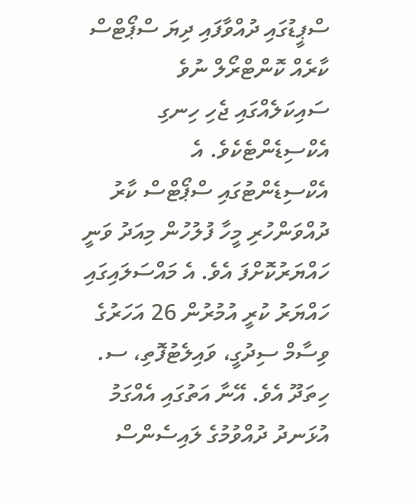ސްޕީޑުގައި ދުއްވާފައި ދިޔަ ސްޕޯޓްސް ކާރެއް ކޮންޓްރޯލް ނުވެ ސައިކަލެއްގައި ޖެހި ހިނގި އެކްސިޑެންޓެކެވެ. އެ އެކްސިޑެންޓުގައި ސްޕޯޓްސް ކާރު ދުއްވަންހުރި މީހާ ފުލުހުން މިއަދު ވަނީ ހައްޔަރުކޮށްފަ އެވެ. އެ މައްސަލައިގައި ހައްޔަރު ކުރީ އުމުރުން 26 އަހަރުގެ ވިސާމް ސިދުގީ، ވައިލެޓުފޮތި، ސ. ހިތަދޫ އެވެ. އޭނާ އަތުގައި އެއްގަމު އުޅަނދު ދުއްވުމުގެ ލައިސެންސް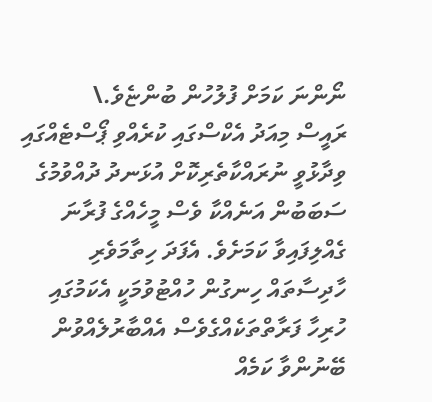ނޯންނަ ކަމަށް ފުލުހުން ބުންޏެވެ.\
ރައީސް މިއަދު އެކްސްގައި ކުރެއްވި ޕޯސްޓެއްގައި ވިދާޅުވީ ނުރައްކާތެރިކޮށް އުޅަނދު ދުއްވުމުގެ ސަބަބުން އަނެއްކާ ވެސް މީހެއްގެ ފުރާނަ ގެއްލިފައިވާ ކަމަށެވެ. އެފަދަ ހިތާމަވެރި ހާދިސާތައް ހިނގުން ހުއްޓުވުމަކީ އެކަމުގައި ހުރިހާ ފަރާތްތަކެއްގެވެސް އެއްބާރުލެއްވުން ބޭނުންވާ ކަމެއް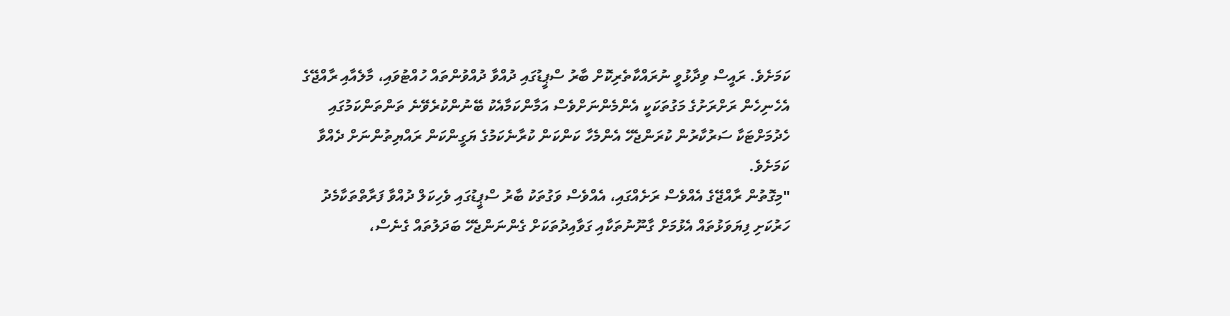ކަމަށެވެ. ރައީސް ވިދާޅުވީ ނުރައްކާތެރިކޮށް ބާރު ސްޕީޑުގައި ދުއްވާ ދުއްވުންތައް ހުއްޓުވައި، މާލެއާއި ރާއްޖޭގެ އެހެނިހެން ރަށްރަށުގެ މަގުތަކަކީ އެންމެންނަށްވެސް އަމާންކަމާއެކު ބޭނުންކުރެވޭނެ ތަންތަންކަމުގައި ހެދުމަށްޓަކާ ސަރުކާރުން ކުރަންޖެހޭ އެންމެހާ ކަންކަން ކުރާނެކަމުގެ ޔަގީންކަން ރައްޔިތުންނަށް ދެއްވާ ކަމަށެވެ.
"މިގޮތުން ރާއްޖޭގެ އެއްވެސް ރަށެއްގައި، އެއްވެސް ވަގުތަކު ބާރު ސްޕީޑުގައި ވެހިކަލް ދުއްވާ ފަރާތްތަކާމެދު ހަރުކަށި ފިޔަވަޅުތައް އެޅުމަށް ގާނޫނުތަކާއި ގަވާއިދުތަކަށް ގެންނަންޖެހޭ ބަދަލުތައް ގެނެސް،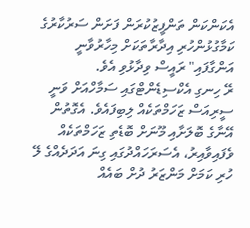އެކަންކަން ތަންފީޒުކުރަން ފަށަން ސަރުކާރުގެ ކަމާގުޅުންހުރި އިދާރާތަކަށް މިހާރުވާނީ އަންގާފައި" ރައީސް ވިދާޅުވި އެވެ.
ރޭ ހިނގި އެކްސިޑެންޓްގައި ސަމާހްއަށް ވަނީ ސީރިއަސް ޒަހަމްތަކެއް ލިބިފައެވެ. އެގޮތުން އޭނާގެ ބޮލަށާއި މޫނަށް ބޮޑެތި ޒަހަމްތަކެއް ވެފައިވާއިރު، އެސަރަހައްދުގައި ގިނަ އަދަދެއްގެ ލޭ ހުރި ކަމަށް މަންޒަރު ދުށް ބައެއް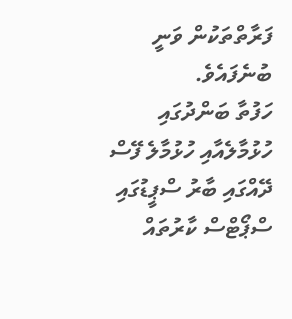ފަރާތްތަކުން ވަނީ ބުނެފައެވެ.
ހަފުތާ ބަންދުގައި ހުޅުމާލެއާއި ހުޅުމާލެ ފޭސް ދޭއްގައި ބާރު ސްޕީޑުގައި ސްޕޯޓްސް ކާރުތައް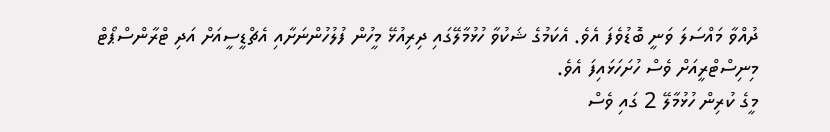ދުއްވާ މައްސަލަ ވަނީ ބޮޑުވެފަ އެވެ. އެކަމުގެ ޝަކުވާ ހުޅުމާލޭގައި ދިރިއުޅޭ މީހުން ފުލުހުންނަށާއި އެޗްޑީސީއަށް އަދި ޓްރާންސްޕޯޓް މިނިސްޓްރީއަށް ވެސް ހުށަހަޅައިފަ އެވެ.
މީގެ ކުރިން ހުޅުމާލޭ 2 ގައި ވެސް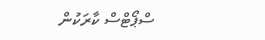ސްޕޯޓްސް ކާރަކުން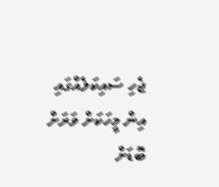ޖެހި ސައިކަލެއްގައި އިން މީހަކަށް ވަރަށް ބޮޑަށް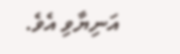އަނިޔާވި އެވެ.